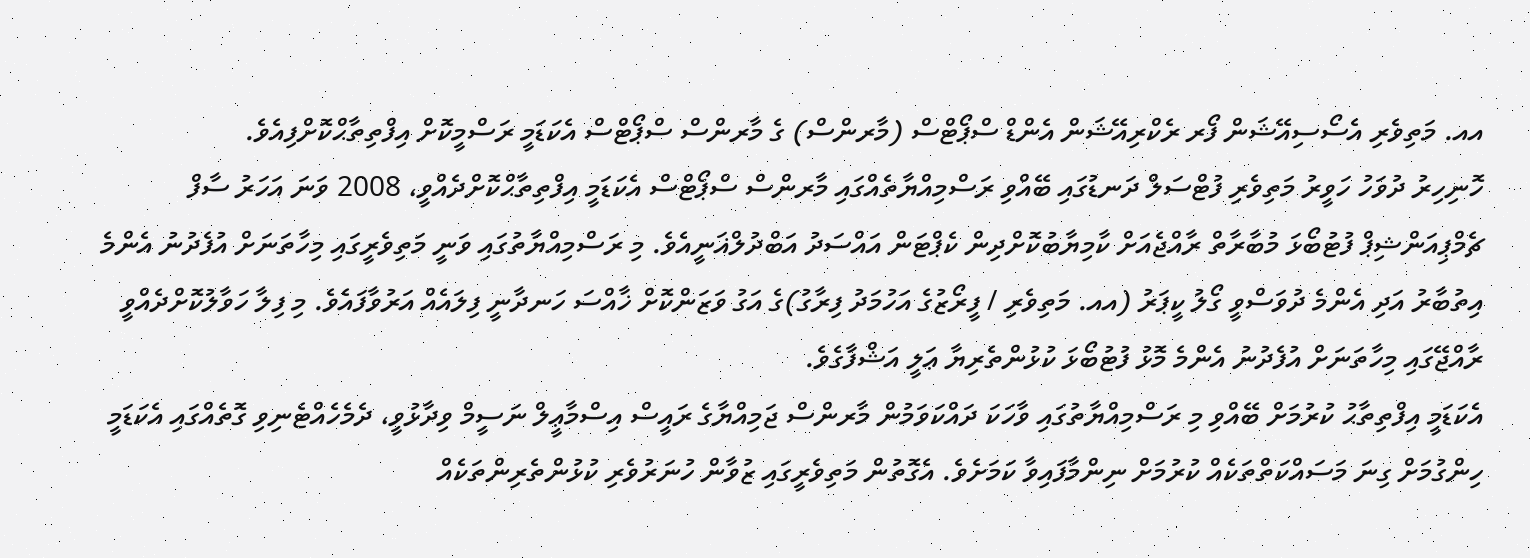އއ. މަތިވެރި އެސޯސިއޭޝަން ފޯރ ރެކްރިއޭޝަން އެންޑް ސްޕޯޓްސް (މާރންސް) ގެ މާރންސް ސްޕޯޓްސް އެކަޑަމީ ރަސްމީކޮށް އިފްތިތާޙްކޮށްފިއެވެ.
ހޮނިހިރު ދުވަހު ހަވީރު މަތިވެރި ފުޓްސަލް ދަނޑުގައި ބޭއްވި ރަސްމިއްޔާތެއްގައި މާރންސް ސްޕޯޓްސް އެކަޑަމީ އިފްތިތާޙްކޮށްދެއްވީ، 2008 ވަނަ އަހަރު ސާފް ޗެމްޕިއަންޝިޕް ފުޓުބޯޅަ މުބާރާތް ރާއްޖެއަށް ކާމިޔާބުކޮށްދިން ކެޕްޓަން އައްސަދު އަބްދުލްޣަނީއެވެ. މި ރަސްމިއްޔާތުގައި ވަނީ މަތިވެރީގައި މިހާތަނަށް އުފެދުނު އެންމެ އިތުބާރު އަދި އެންމެ ދުވަސްވީ ގޯލު ކީޕަރު (އއ. މަތިވެރި / ފީރޯޒުގެ އަހުމަދު ފިރާގު)ގެ އަގު ވަޒަންކޮށް ޚާއްސަ ހަނދާނީ ފިލައެއް އަރުވާފައެވެ. މި ފިލާ ހަވާލުކޮށްދެއްވީ ރާއްޖޭގައި މިހާތަނަށް އުފެދުނު އެންމެ މޮޅު ފުޓުބޯޅަ ކުޅުންތެރިޔާ ޢަލީ އަޝްފާގެވެ.
އެކަޑަމީ އިފްތިތާޙު ކުރުމަށް ބޭއްވި މި ރަސްމިއްޔާތުގައި ވާހަކަ ދައްކަވަމުން މާރންސް ޖަމިއްޔާގެ ރައީސް އިސްމާޢީލް ނަސީމް ވިދާޅުވީ، ދެމެހެއްޓެނިވި ގޮތެއްގައި އެކަޑަމީ ހިންގުމަށް ގިނަ މަސައްކަތްތަކެއް ކުރުމަށް ނިންމާފައިވާ ކަމަށެވެ. އެގޮތުން މަތިވެރީގައި ޒުވާން ހުނަރުވެރި ކުޅުންތެރިންތަކެއް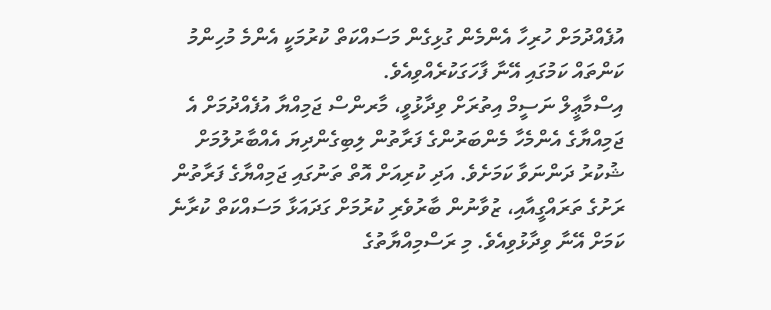އުފެއްދުމަށް ހުރިހާ އެންމެން ގުޅިގެން މަސައްކަތް ކުރުމަކީ އެންމެ މުހިންމު ކަންތައް ކަމުގައި އޭނާ ފާހަގަކުރެއްވިއެވެ.
އިސްމާޢީލް ނަސީމް އިތުރަށް ވިދާޅުވީ، މާރންސް ޖަމިއްޔާ އުފެއްދުމަށް އެ ޖަމިއްޔާގެ އެންމެހާ މެންބަރުންގެ ފަރާތުން ލިބިގެންދިޔަ އެއްބާރުލުމަށް ޝުކުރު ދަންނަވާ ކަމަށެވެ. އަދި ކުރިއަށް އޮތް ތަނުގައި ޖަމިއްޔާގެ ފަރާތުން ރަށުގެ ތަރައްގީއާއި، ޒުވާނުން ބާރުވެރި ކުރުމަށް ގަދައަޅާ މަސައްކަތް ކުރާނެ ކަމަށް އޭނާ ވިދާޅުވިއެވެ. މި ރަސްމިއްޔާތުގެ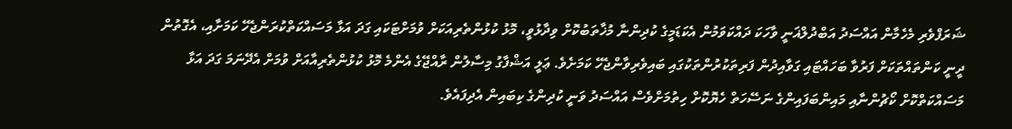ޝަރަފްވެރި މެހެމާން އައްސަދު އަބްދުލްޣަނީ ވާހަކަ ދައްކަވަމުން އެކަޑަމީގެ ކުދިންނާ މުޚާތަބުކޮށް ވިދާޅުވީ، މޮޅު ކުޅުންތެރިއަކަށް ވުމަށްޓަކައި ގަދަ އަޅާ މަސައްކަތްކުރަންޖެހޭ ކަމަށާއި، އެގޮތުން ދީނީ ކަންތައްތަކަށް ފަރުވާ ބަހައްޓައި ގަވާއިދުން ފަރިތަކުރުންތަކުގައި ބައިވެރިވާންޖެހޭ ކަމަށެވެ. ޢަލީ އަޝްފާގު މިސާލުން ރާއްޖޭގެ އެންމެ މޮޅު ކުޅުންތެރިއާއަށް ވުމަށް އެދޭނަމަ ގަދަ އަޅާ މަސައްކަތްކޮށް ކޯޗުންނާއި މައިންބަފައިންގެ ނަސޭހަތް ހެޔޮކޮށް ހިތުމަށްވެސް އައްސަދު ވަނީ ކުދިންގެ ކިބައިން އެދިފައެވެ.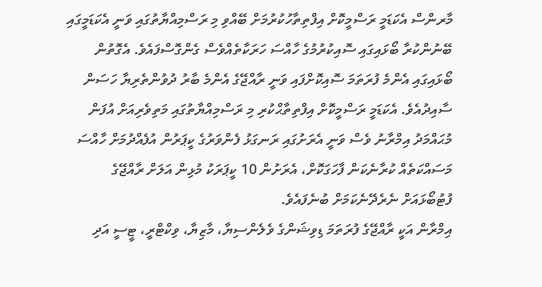މާރންސް އެކަޑަމީ ރަސްމީކޮށް އިފްތިތާހުކުރުމަށް ބޭއްވި މި ރަސްމިއްޔާތުގައި ވަނީ އެކަޑަމީގައި ބޭނުންކުރާ ބޯޅައިގައި ސޮއިކުރުމުގެ ހާއްސަ ހަރަކާތެއްވެސް ގެންގޮސްފައެވެ. އެގޮތުން ބޯޅައިގައި އެންމެ ފުރަތަމަ ސޮއިކޮށްފައި ވަނީ ރާއްޖޭގެ އެންމެ ބާރު ދުވުންތެރިޔާ ހަސަން ސާއިދުއެވެ. އެކަޑަމީ ރަސްމީކޮށް އިފްތިތާޙްކުރި މި ރަސްމިއްޔާތުގައި މަތިވެރިއަށް އުފަން މުޙައްމަދު އިމްރާނު ވެސް ވަނީ އެރަށުގައި ރަނގަޅު ފެންވަރުގެ ކީޕަރުން އުފެއްދުމަށް ހާއްސަ މަސައްކަތެއް ކުރާނެކަން ފާހަގަކޮށް، އެރަށުން 10 ކީޕަރަކު މުޅިން އަލަށް ރާއްޖޭގެ ފުޓުބޯޅައަށް ނެރެދޭނެކަމަށް ބުނެފައެވެ.
އިމްރާން އަކީ ރާއްޖޭގެ ފުރަތަމަ ޑިވިޝަންގެ ވެލެންސިޔާ، މާޒިޔާ، ވިކްޓްރީ، ޓީސީ އަދި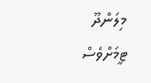މިލަންދޫ ޓީމަށްވެސް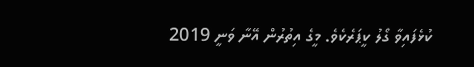ކުޅެފައިވާ ގޯލު ކީޕަރެކެވެ. މީގެ އިތުރުން އޭނާ ވަނީ 2019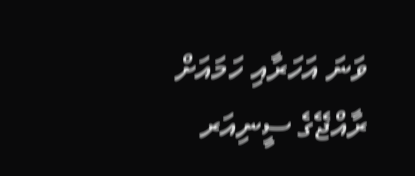ވަނަ އަހަރާއި ހަމައަށް ރާއްޖޭގެ ސީނިއަރ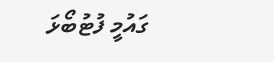ގައުމީ ފުޓުބޯޅަ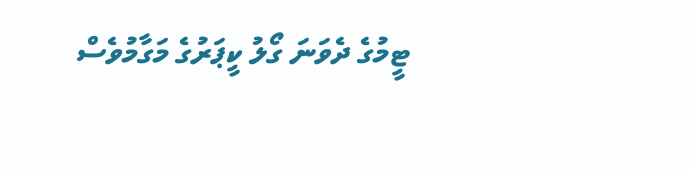ޓީމުގެ ދެވަނަ ގޯލު ކީޕަރުގެ މަގާމުވެސް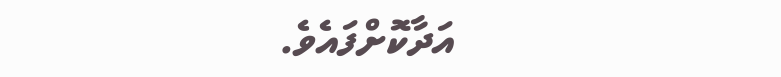އަދާކޮށްފައެވެ.